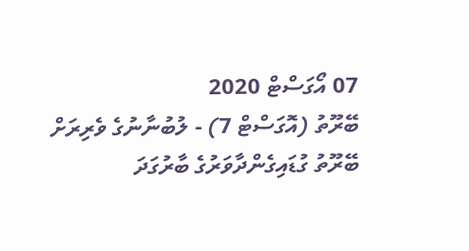07 އޯގަސްޓް 2020
ބޭރޫތު (އޮގަސްޓް 7) - ލުބުނާނުގެ ވެރިރަށް ބޭރޫތު ގުޑައިގެންދާވަރުގެ ބާރުގަދަ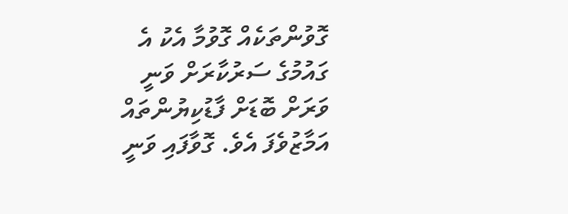ގޮވުންތަކެއް ގޮވުމާ އެކު އެ ގައުމުގެ ސަރުކާރަށް ވަނީ ވަރަށް ބޮޑަށް ފާޑުކިޔުންތައް އަމާޒުވެފަ އެވެ. ގޮވާފައި ވަނީ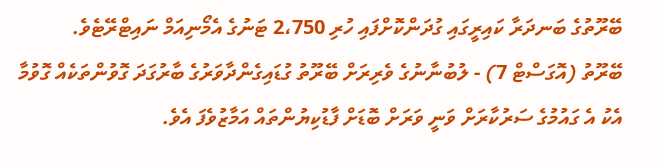ބޭރޫތުގެ ބަނދަރާ ކައިރީގައި ގުދަންކޮށްފައި ހުރި 2،750 ޓަނުގެ އެމޯނިއަމް ނައިޓްރޭޓެވެ.
ބޭރޫތު (އޮގަސްޓް 7) - ލުބުނާނުގެ ވެރިރަށް ބޭރޫތު ގުޑައިގެންދާވަރުގެ ބާރުގަދަ ގޮވުންތަކެއް ގޮވުމާ އެކު އެ ގައުމުގެ ސަރުކާރަށް ވަނީ ވަރަށް ބޮޑަށް ފާޑުކިޔުންތައް އަމާޒުވެފަ އެވެ.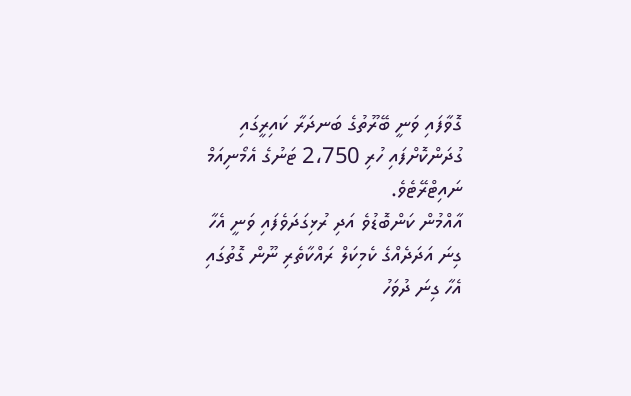ގޮވާފައި ވަނީ ބޭރޫތުގެ ބަނދަރާ ކައިރީގައި ގުދަންކޮށްފައި ހުރި 2،750 ޓަނުގެ އެމޯނިއަމް ނައިޓްރޭޓެވެ.
އާއްމުން ކަންބޮޑުވެ އަދި ރުޅިގަދަވެފައި ވަނީ އެހާ ގިނަ އަދަދެއްގެ ކެމިކަލް ރައްކާތެރި ނޫން ގޮތުގައި އެހާ ގިނަ ދުވަހު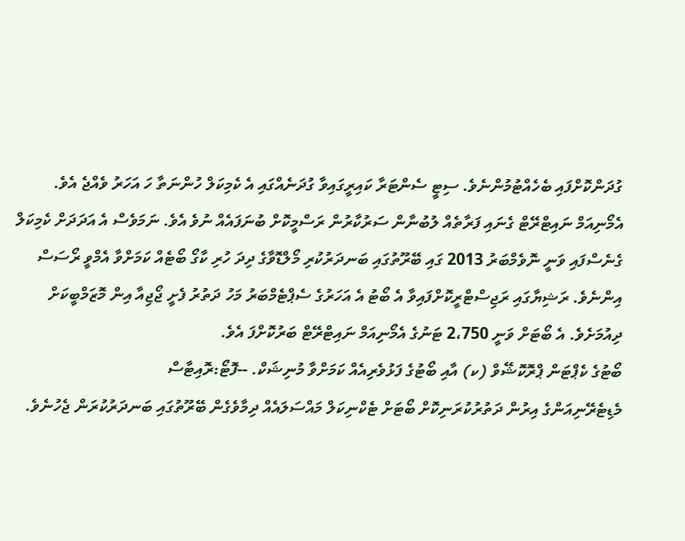ގުދަންކޮށްފައި ބެހެއްޓުމުންނެވެ. ސިޓީ ސެންޓަރާ ކައިރީގައިވާ ގުދަނެއްގައި އެ ކެމިކަލް ހުންނަތާ ހަ އަހަރު ވެއްޖެ އެވެ.
އެމޯނިއަމް ނައިޓްރޭޓް ގެނައި ފަރާތެއް ލުބުނާން ސަރުކާރުން ރަސްމީކޮށް ބުނަފައެއް ނުވެ އެވެ. ނަމަވެސް އެ އަދަދަށް ކެމިކަލް ގެނެސްފައި ވަނީ ނޮވެމްބަރު 2013 ގައި ބޭރޫތުގައި ބަނދަރުކުރި މޯލްޑޮވާގެ ދިދަ ހުރި ކާގޯ ބޯޓެއް ކަމަށްވާ އެމްވީ ރޯސަސް އިންނެވެ. ރަޝިޔާގައި ރަޖިސްޓްރީކޮށްފައިވާ އެ ބޯޓު އެ އަހަރުގެ ސެޕްޓެމްބަރު މަހު ދަތުރު ފެށީ ޖޯޖިއާ އިން މޮޒަމްބީކަށް ދިއުމަށެވެ. އެ ބޯޓަށް ވަނީ 2،750 ޓަނުގެ އެމޯނިއަމް ނައިޓްރޭޓް ބަރުކޮށްފަ އެވެ.
ބޯޓުގެ ކެޕްޓަން ޕްރޮކޮޝޭވް (ކ) އާއި ބޯޓުގެ ފަޅުވެރިއެއް ކަމަށްވާ މުނިޝަކް. --ފޮޓޯ:ރޮއިޓާސް
މެޑިޓެރޭނިއަންގެ އިރުން ދަތުރުކުރަނިކޮށް ބޯޓަށް ޓެކްނިކަލް މައްސަލައެއް ދިމާވެގެން ބޭރޫތުގައި ބަނދަރުކުރަން ޖެހުނެވެ.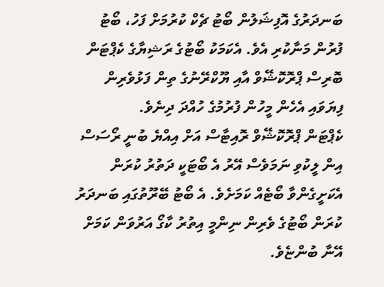ބަނދަރުގެ އޮފިޝަލުން ބޯޓު ޗެކް ކުރުމަށް ފަހު، ބޯޓު ފުރުން މަނާކުރި އެވެ. އެކަމަކު ބޯޓުގެ ރަޝިޔާގެ ކެޕްޓަން ބޮރިސް ޕްރޮކޮޝޭވް އާއި ޔޫކްރޭނުގެ ތިން ފަޅުވެރިން ފިޔަވައި އެހެން މީހުން ފުރުމުގެ ހުއްދަ ދިނެވެ.
ކެޕްޓަން ޕްރޮކޮޝޭވް ރޮއިޓާސް އަށް އިއްޔެ ބުނީ ރޯސަސް އިން ލީކުވި ނަމަވެސް އޭރު އެ ބޯޓަކީ ދަތުރު ކުރަން އެކަށީގެންވާ ބޯޓެއް ކަމަށެވެ. އެ ބޯޓު ބޭރޫތުގައި ބަނދަރު ކުރަން ބޯޓުގެ ވެރިން ނިންމީ އިތުރު ކާގޯ އަރުވަން ކަމަށް އޭނާ ބުންޏެވެ.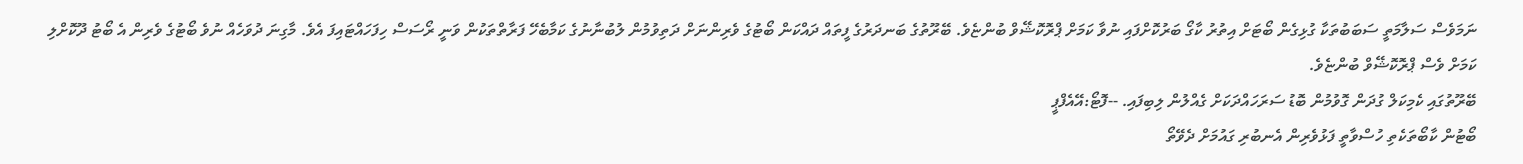ނަމަވެސް ސަލާމަތީ ސަބަބުތަކާ ގުޅިގެން ބޯޓަށް އިތުރު ކާގޯ ބަރުކޮށްފައި ނުވާ ކަމަށް ޕްރޮކޮޝޭވް ބުންޏެވެ. ބޭރޫތުގެ ބަނދަރުގެ ފީތައް ދައްކަން ބޯޓުގެ ވެރިންނަށް ދަތިވުމުން ލުބުނާނުގެ ކަމާބެހޭ ފަރާތްތަކުން ވަނީ ރޯސަސް ހިފަހައްޓައިފަ އެވެ. މާގިނަ ދުވަހެއް ނުވެ ބޯޓުގެ ވެރިން އެ ބޯޓު ދޫކޮށްލި ކަމަށް ވެސް ޕްރޮކޮޝޭވް ބުންޏެވެ.
ބޭރޫތުގައި ކެމިކަލް ގުދަން ގޮވުމުން ބޮޑު ސަރަހައްދަކަށް ގެއްލުން ލިބިފައި. --ފޮޓޯ:އޭއެފްޕީ
ބޯޓުން ކާބޯތަކެތި ހުސްވާތީ ފަޅުވެރިން އެނބުރި ގައުމަށް ދެވޭތޯ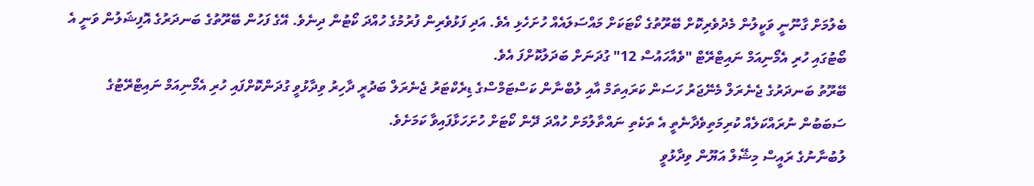ބެލުމަށް ގާނޫނީ ވަކީލުން މެދުވެރިކޮށް ބޭރޫތުގެ ކޯޓަކަށް މައްސަލައެއް ހުށަހެޅި އެވެ. އަދި ފަޅުވެރިން ފުރުމުގެ ހުއްދަ ކޯޓުން ދިނެވެ. އޭގެ ފަހުން ބޭރޫތުގެ ބަނދަރުގެ އޮފިޝަލުން ވަނީ އެ ބޯޓުގައި ހުރި އެމޯނިއަމް ނައިޓްރޭޓް "ވެއާހައުސް 12" ގުދަނަށް ބަދަލުކޮށްފަ އެވެ.
ބޭރޫތު ބަނދަރުގެ ޖެނެރަލް މެނޭޖަރު ހަސަން ކަރައިތަމް އާއި ލުބްނާން ކަސްޓަމްސްގެ ޑިރެކްޓަރު ޖެނެރަލް ބަދުރީ ދާހިރު ވިދާޅުވީ ގުދަންކޮށްފައި ހުރި އެމޯނިއަމް ނައިޓްރޭޓުގެ ސަބަބުން ނުރައްކަލެއް ކުރިމަތިވެދާނެތީ އެ ތަކެތި ނައްތާލުމަށް ހުއްދަ ދޭން ކޯޓަށް ހުށަހަޅާފައިވާ ކަމަށެވެ.
ލުބުނާނުގެ ރައީސް މިޝޭލް އަޔޫން ވިދާޅުވީ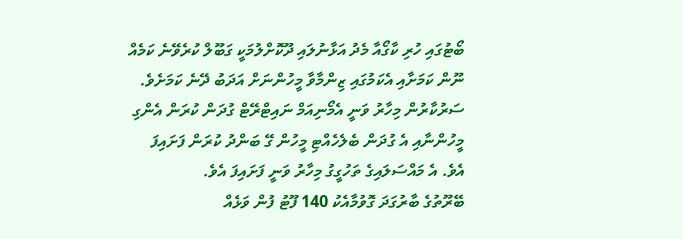ބޯޓުގައި ހުރި ކާގޯއާ މެދު އަޅާނުލައި ދޫކޮށްލުމަކީ ގަބޫލް ކުރެވޭނެ ކަމެއް ނޫން ކަމަށާއި އެކަމުގައި ޒިންމާވާ މީހުންނަށް އަދަބު ދޭނެ ކަމަށެވެ. ސަރުކާރުން މިހާރު ވަނީ އެމޯނިއަމް ނައިޓްރޭޓް ގުދަން ކުރަން އެންގި މީހުންނާއި އެ ގުދަން ބެލެހެއްޓި މީހުން ގޭ ބަންދު ކުރަން ފަށައިފަ އެވެ. އެ މައްސަލައިގެ ތަހުގީގު މިހާރު ވަނީ ފަށައިފަ އެވެ.
ބޭރޫތުގެ ބާރުގަދަ ގޮވުމާއެކު 140 ފޫޓު ފުން ވަޅެއް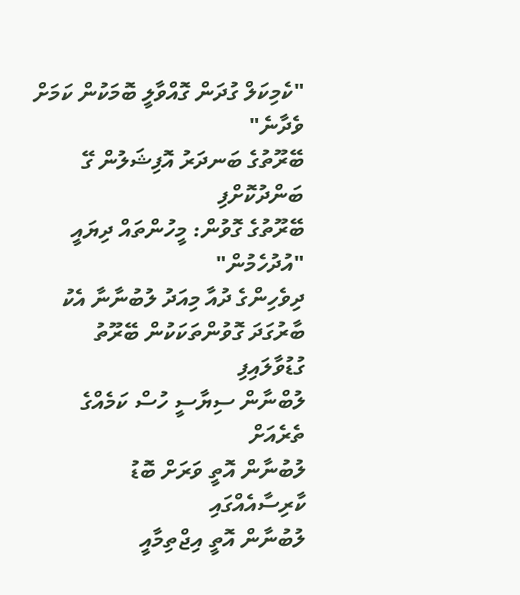"ކެމިކަލް ގުދަން ގޮއްވާލީ ބޮމަކުން ކަމަށް ވެދާނެ"
ބޭރޫތުގެ ބަނދަރު އޮފިޝަލުން ގޭ ބަންދުކޮށްފި
ބޭރޫތުގެ ގޮވުން: މީހުންތައް ދިޔައީ "އުދުހެމުން"
ދިވެހިންގެ ދުއާ މިއަދު ލުބުނާނާ އެކު
ބާރުގަދަ ގޮވުންތަކަކުން ބޭރޫތު ގުޑުވާލައިފި
ލުބްނާން ސިޔާސީ ހުސް ކަމެއްގެ ތެރެއަށް
ލުބުނާން އޮތީ ވަރަށް ބޮޑު ކާރިސާއެއްގައި
ލުބުނާން އޮތީ އިޖްތިމާއީ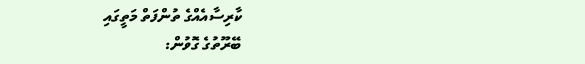ކާރިސާއެއްގެ ތުންފަތް މަތީގައި
ބޭރޫތުގެ ގޮވުން: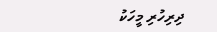ދިރިހުރި މީހަކު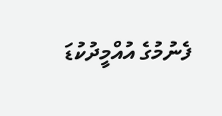ފެނުމުގެ އުއްމީދުކުޑަ